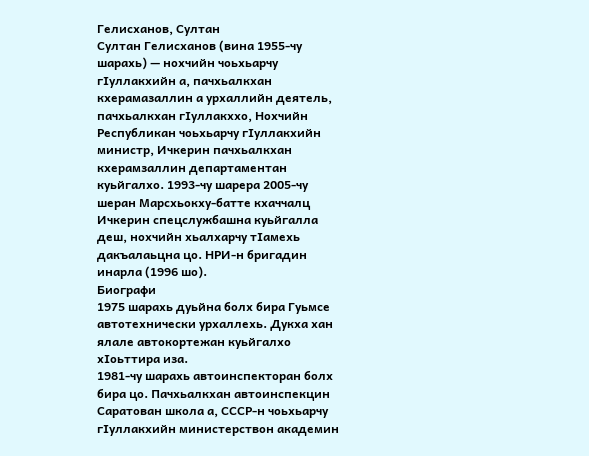Гелисханов, Султан
Султан Гелисханов (вина 1955-чу шарахь) — нохчийн чоьхьарчу гӀуллакхийн а, пачхьалкхан кхерамазаллин а урхаллийн деятель, пачхьалкхан гӀуллакххо, Нохчийн Республикан чоьхьарчу гӀуллакхийн министр, Ичкерин пачхьалкхан кхерамзаллин департаментан куьйгалхо. 1993-чу шарера 2005-чу шеран Марсхьокху-батте кхаччалц Ичкерин спецслужбашна куьйгалла деш, нохчийн хьалхарчу тӀамехь дакъалаьцна цо. НРИ-н бригадин инарла (1996 шо).
Биографи
1975 шарахь дуьйна болх бира Гуьмсе автотехнически урхаллехь. Дукха хан ялале автокортежан куьйгалхо хӀоьттира иза.
1981-чу шарахь автоинспекторан болх бира цо. Пачхьалкхан автоинспекцин Саратован школа а, СССР-н чоьхьарчу гӀуллакхийн министерствон академин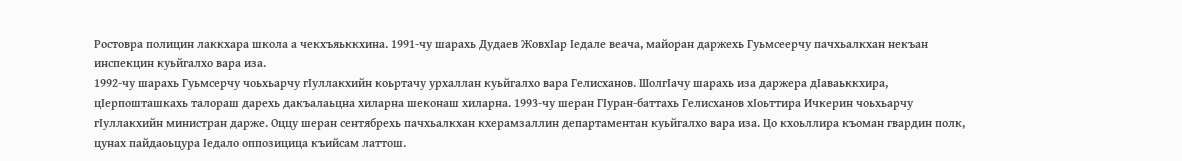Ростовра полицин лаккхара школа а чекхъяьккхина. 1991-чу шарахь Дудаев ЖовхӀар Ӏедале веача, майоран даржехь Гуьмсеерчу пачхьалкхан некъан инспекцин куьйгалхо вара иза.
1992-чу шарахь Гуьмсерчу чоьхьарчу гӀуллакхийн коьртачу урхаллан куьйгалхо вара Гелисханов. ШолгӀачу шарахь иза даржера дӀаваьккхира, цӀерпошташкахь талораш дарехь дакъалаьцна хиларна шеконаш хиларна. 1993-чу шеран ГӀуран-баттахь Гелисханов хӀоьттира Ичкерин чоьхьарчу гӀуллакхийн министран дарже. Оццу шеран сентябрехь пачхьалкхан кхерамзаллин департаментан куьйгалхо вара иза. Цо кхоьллира къоман гвардин полк, цунах пайдаоьцура Ӏедало оппозицица къийсам латтош.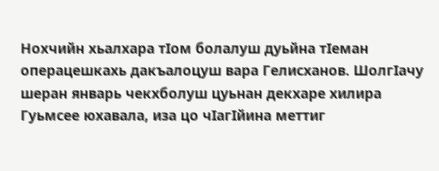Нохчийн хьалхара тӀом болалуш дуьйна тӀеман операцешкахь дакъалоцуш вара Гелисханов. ШолгӀачу шеран январь чекхболуш цуьнан декхаре хилира Гуьмсее юхавала, иза цо чӀагӀйина меттиг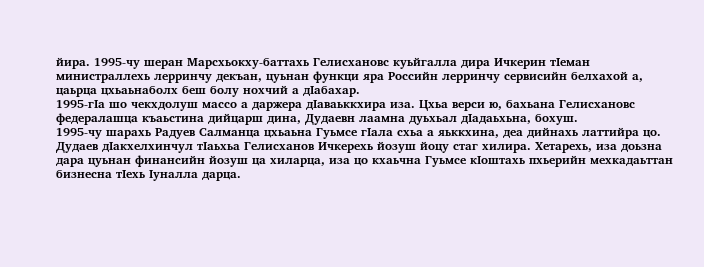йира. 1995-чу шеран Марсхьокху-баттахь Гелисхановс куьйгалла дира Ичкерин тӀеман министраллехь лерринчу декъан, цуьнан функци яра Российн лерринчу сервисийн белхахой а, цаьрца цхьаьнаболх беш болу нохчий а дӀабахар.
1995-гӀа шо чекхдолуш массо а даржера дӀаваьккхира иза. Цхьа верси ю, бахьана Гелисхановс федералашца къаьстина дийцарш дина, Дудаевн лаамна дуьхьал дӀадаьхьна, бохуш.
1995-чу шарахь Радуев Салманца цхьаьна Гуьмсе гӀала схьа а яьккхина, деа дийнахь латтийра цо.
Дудаев дӀакхелхинчул тӀаьхьа Гелисханов Ичкерехь йозуш йоцу стаг хилира. Хетарехь, иза доьзна дара цуьнан финансийн йозуш ца хиларца, иза цо кхаьчна Гуьмсе кӀоштахь пхьерийн мехкадаьттан бизнесна тӀехь Ӏуналла дарца.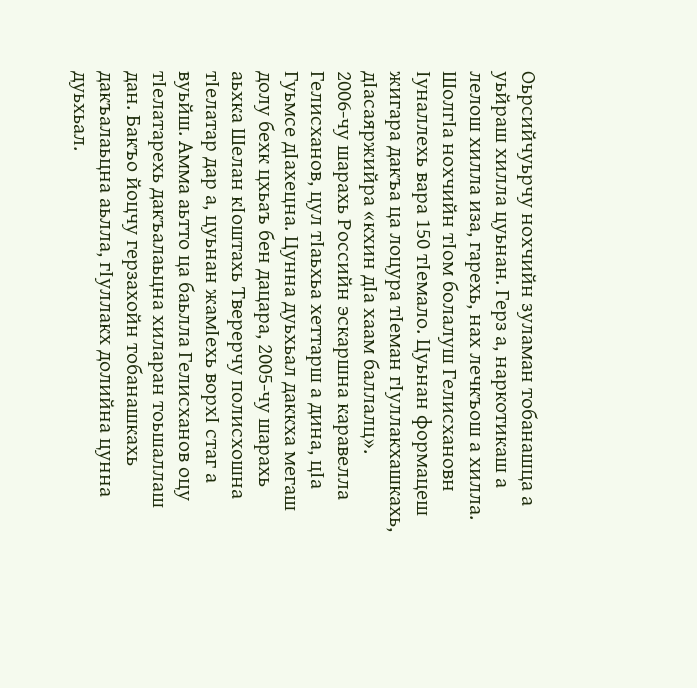Оьрсийчуьрчу нохчийн зуламан тобанашца а уьйраш хилла цуьнан. Герз а, наркотикаш а лелош хилла иза, гарехь, нах лечкъош а хилла.
ШолгӀа нохчийн тӀом болалуш Гелисхановн Ӏуналлехь вара 150 тӀемало. Цуьнан формацеш жигара дакъа ца лоцура тӀеман гӀуллакхашкахь, дӀасаяржийра «кхин дӀа хаам баллалц».
2006-чу шарахь Российн эскаршна каравелла Гелисханов, цул тӀаьхьа хеттарш а дина, цӀа Гуьмсе дӀахецна. Цунна дуьхьал даккха мегаш долу бехк цхьаъ бен дацара, 2005-чу шарахь аьхка Шелан кӀоштахь Тверерчу полисхошна тӀелатар дар а, цуьнан жамӀехь ворхӀ стаг а вуьйш. Амма аьтто ца баьлла Гелисханов оцу тӀелатарехь дакъалаьцна хиларан тоьшаллаш дан. Бакъо йоцчу герзахойн тобанашкахь дакъалаьцна аьлла, гӀуллакх долийна цунна дуьхьал.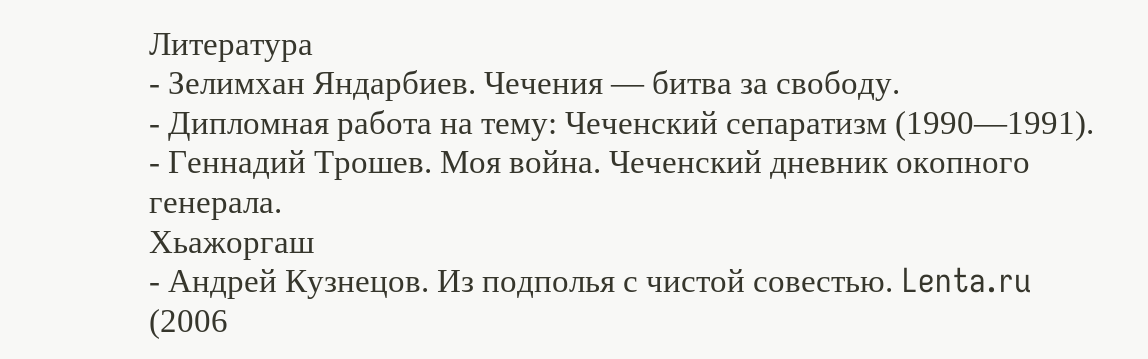Литература
- Зелимхан Яндарбиев. Чечения — битва за свободу.
- Дипломная работа на тему: Чеченский сепаратизм (1990—1991).
- Геннадий Трошев. Моя война. Чеченский дневник окопного генерала.
Хьажоргаш
- Андрей Кузнецов. Из подполья с чистой совестью. Lenta.ru (2006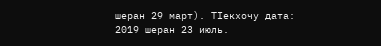шеран 29 март). ТӀекхочу дата: 2019 шеран 23 июль.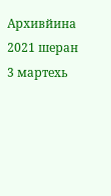Архивйина 2021 шеран 3 мартехь